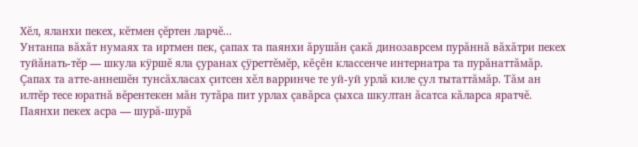Хĕл, яланхи пекех, кĕтмен çĕртен ларчĕ...
Унтанпа вăхăт нумаях та иртмен пек, çапах та паянхи ăрушăн çакă динозаврсем пурăннă вăхăтри пекех туйăнать-тĕр — шкула кÿршĕ яла çуранах çÿреттĕмĕр, кĕçĕн классенче интернатра та пурăнаттăмăр. Çапах та атте-аннешĕн тунсăхласах çитсен хĕл варринче те уй-уй урлă киле çул тытаттăмăр. Тăм ан илтĕр тесе юратнă вĕрентекен мăн тутăра пит урлах çавăрса çыхса шкултан ăсатса кăларса яратчĕ. Паянхи пекех асра — шурă-шурă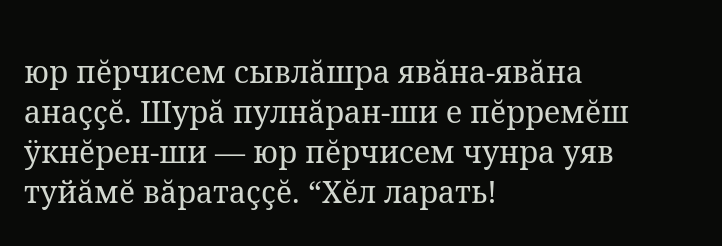юр пĕрчисем сывлăшра явăна-явăна анаççĕ. Шурă пулнăран-ши е пĕрремĕш ÿкнĕрен-ши — юр пĕрчисем чунра уяв туйăмĕ вăратаççĕ. “Хĕл ларать!